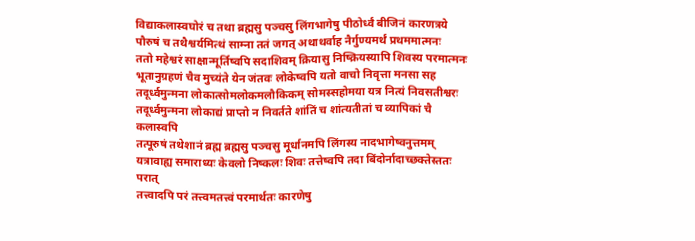विद्याकलास्वघोरं च तथा ब्रह्मसु पञ्चसु लिंगभागेषु पीठोर्ध्वं बीजिनं कारणत्रये
पौरुषं च तथैश्वर्यमित्थं साम्ना ततं जगत् अथाथर्वाह नैर्गुण्यमर्थं प्रथममात्मनः
ततो महेश्वरं साक्षान्मूर्तिष्वपि सदाशिवम् क्रियासु निष्क्रियस्यापि शिवस्य परमात्मनः
भूतानुग्रहणं चैव मुच्यंते येन जंतवः लोकेष्वपि यतो वाचो निवृत्ता मनसा सह
तदूर्ध्वमुन्मना लोकात्सोमलोकमलौकिकम् सोमस्सहोमया यत्र नित्यं निवसतीश्वरः
तदूर्ध्वमुन्मना लोकाद्यं प्राप्तो न निवर्तते शांतिं च शांत्यतीतां च व्यापिकां चै कलास्वपि
तत्पूरुषं तथेशानं ब्रह्म ब्रह्मसु पञ्चसु मूर्धानमपि लिंगस्य नादभागेष्वनुत्तमम्
यत्रावाह्य समाराध्यः केवलो निष्कलः शिवः तत्तेष्वपि तदा बिंदोर्नादाच्छक्तेस्ततः परात्
तत्त्वादपि परं तत्त्वमतत्त्वं परमार्थतः कारणेषु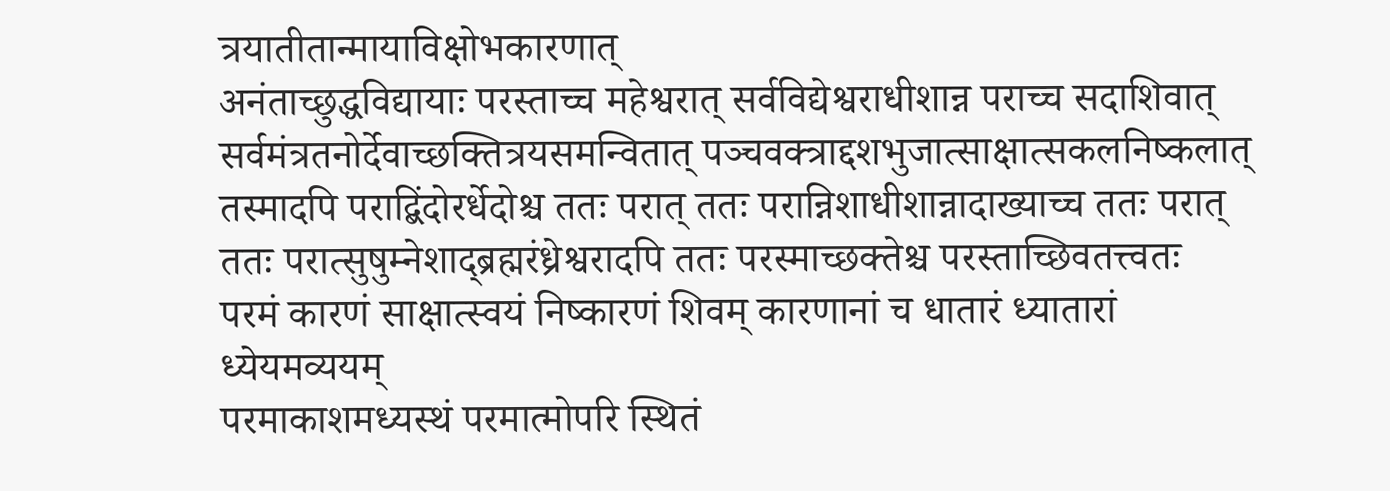त्रयातीतान्मायाविक्षोभकारणात्
अनंताच्छुद्धविद्यायाः परस्ताच्च महेश्वरात् सर्वविद्येश्वराधीशान्न पराच्च सदाशिवात्
सर्वमंत्रतनोर्देवाच्छक्तित्रयसमन्वितात् पञ्चवक्त्राद्दशभुजात्साक्षात्सकलनिष्कलात्
तस्मादपि पराद्बिंदोरर्धेदोश्च ततः परात् ततः परान्निशाधीशान्नादाख्याच्च ततः परात्
ततः परात्सुषुम्नेशाद्ब्रह्मरंध्रेश्वरादपि ततः परस्माच्छक्तेश्च परस्ताच्छिवतत्त्वतः
परमं कारणं साक्षात्स्वयं निष्कारणं शिवम् कारणानां च धातारं ध्यातारां ध्येयमव्ययम्
परमाकाशमध्यस्थं परमात्मोपरि स्थितं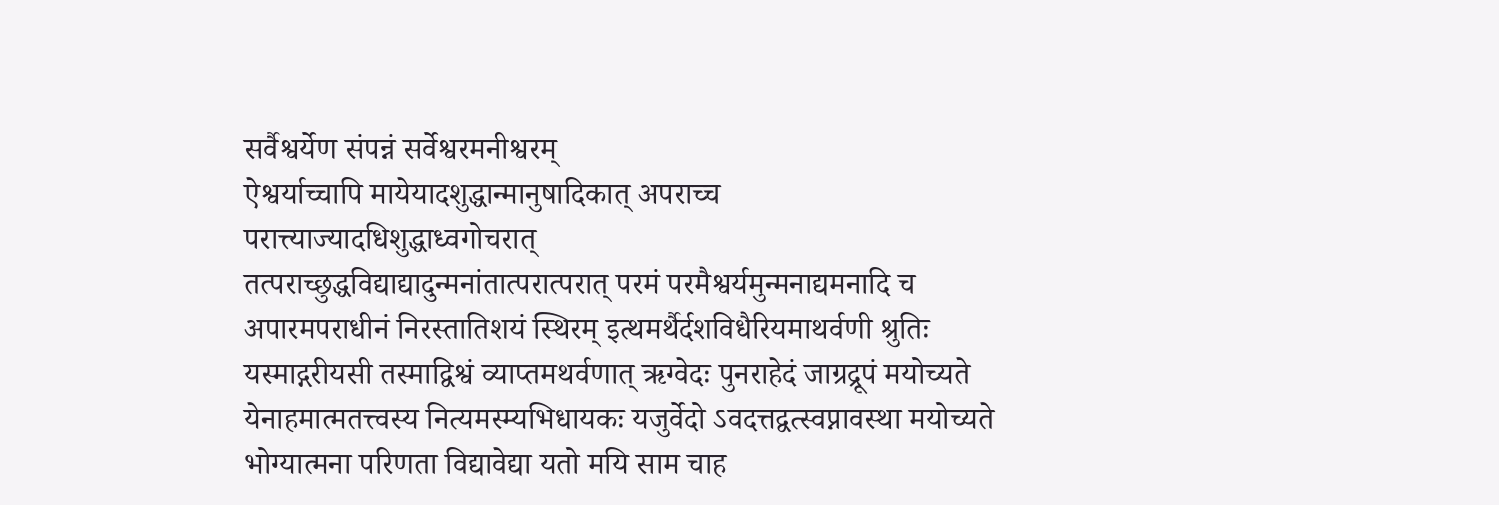सर्वैश्वर्येण संपन्नं सर्वेश्वरमनीश्वरम्
ऐश्वर्याच्चापि मायेयादशुद्धान्मानुषादिकात् अपराच्च परात्त्याज्यादधिशुद्धाध्वगोचरात्
तत्पराच्छुद्धविद्याद्यादुन्मनांतात्परात्परात् परमं परमैश्वर्यमुन्मनाद्यमनादि च
अपारमपराधीनं निरस्तातिशयं स्थिरम् इत्थमर्थैर्दशविधैरियमाथर्वणी श्रुतिः
यस्माद्गरीयसी तस्माद्विश्वं व्याप्तमथर्वणात् ऋग्वेदः पुनराहेदं जाग्रद्रूपं मयोच्यते
येनाहमात्मतत्त्वस्य नित्यमस्म्यभिधायकः यजुर्वेदो ऽवदत्तद्वत्स्वप्नावस्था मयोच्यते
भोग्यात्मना परिणता विद्यावेद्या यतो मयि साम चाह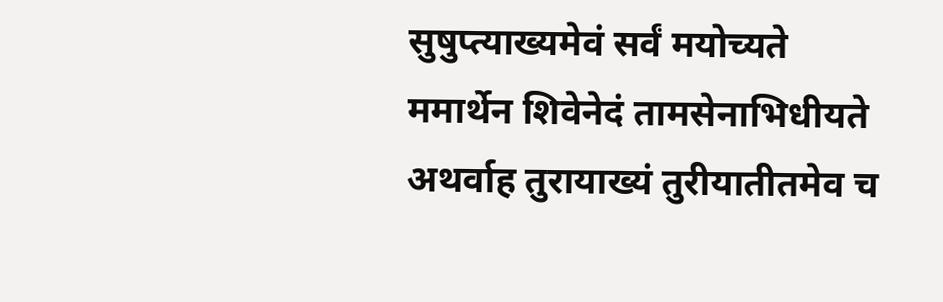सुषुप्त्याख्यमेवं सर्वं मयोच्यते
ममार्थेन शिवेनेदं तामसेनाभिधीयते अथर्वाह तुरायाख्यं तुरीयातीतमेव च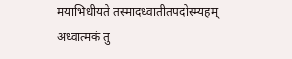मयाभिधीयते तस्मादध्वातीतपदोस्म्यहम् अध्वात्मकं तु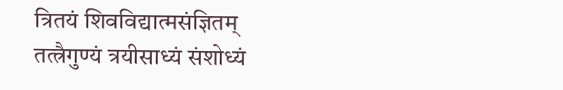त्रितयं शिवविद्यात्मसंज्ञितम्
तत्त्रैगुण्यं त्रयीसाध्यं संशोध्यं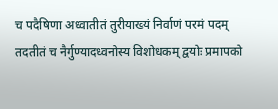च पदैषिणा अध्वातीतं तुरीयाख्यं निर्वाणं परमं पदम्
तदतीतं च नैर्गुण्यादध्वनोस्य विशोधकम् द्वयोः प्रमापको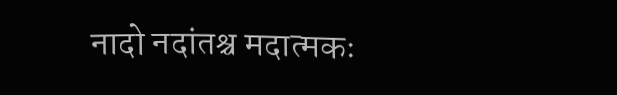नादो नदांतश्च मदात्मकः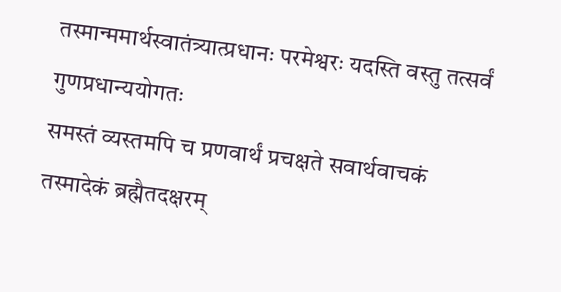तस्मान्ममार्थस्वातंत्र्यात्प्रधानः परमेश्वरः यदस्ति वस्तु तत्सर्वं गुणप्रधान्ययोगतः
समस्तं व्यस्तमपि च प्रणवार्थं प्रचक्षते सवार्थवाचकं तस्मादेकं ब्रह्मैतदक्षरम्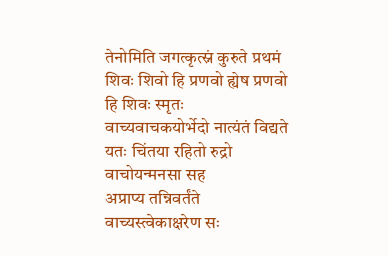तेनोमिति जगत्कृत्स्नं कुरुते प्रथमं शिवः शिवो हि प्रणवो ह्येष प्रणवो हि शिवः स्मृतः
वाच्यवाचकयोर्भेदो नात्यंतं विद्यते यतः चिंतया रहितो रुद्रो वाचोयन्मनसा सह
अप्राप्य तन्निवर्तंते वाच्यस्त्वेकाक्षरेण सः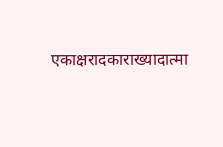एकाक्षरादकाराख्यादात्मा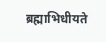ब्रह्माभिधीयते